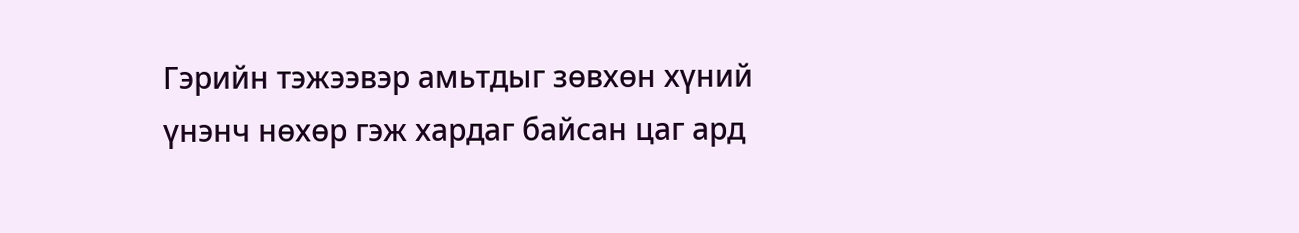Гэрийн тэжээвэр амьтдыг зөвхөн хүний үнэнч нөхөр гэж хардаг байсан цаг ард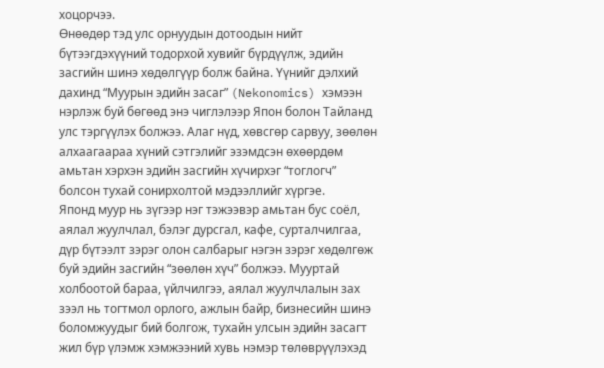хоцорчээ.
Өнөөдөр тэд улс орнуудын дотоодын нийт бүтээгдэхүүний тодорхой хувийг бүрдүүлж, эдийн засгийн шинэ хөдөлгүүр болж байна. Үүнийг дэлхий дахинд “Муурын эдийн засаг” (Nekonomics) хэмээн нэрлэж буй бөгөөд энэ чиглэлээр Япон болон Тайланд улс тэргүүлэх болжээ. Алаг нүд, хөвсгөр сарвуу, зөөлөн алхаагаараа хүний сэтгэлийг эзэмдсэн өхөөрдөм амьтан хэрхэн эдийн засгийн хүчирхэг “тоглогч” болсон тухай сонирхолтой мэдээллийг хүргэе.
Японд муур нь зүгээр нэг тэжээвэр амьтан бус соёл, аялал жуулчлал, бэлэг дурсгал, кафе, сурталчилгаа, дүр бүтээлт зэрэг олон салбарыг нэгэн зэрэг хөдөлгөж буй эдийн засгийн “зөөлөн хүч” болжээ. Мууртай холбоотой бараа, үйлчилгээ, аялал жуулчлалын зах зээл нь тогтмол орлого, ажлын байр, бизнесийн шинэ боломжуудыг бий болгож, тухайн улсын эдийн засагт жил бүр үлэмж хэмжээний хувь нэмэр төлөврүүлэхэд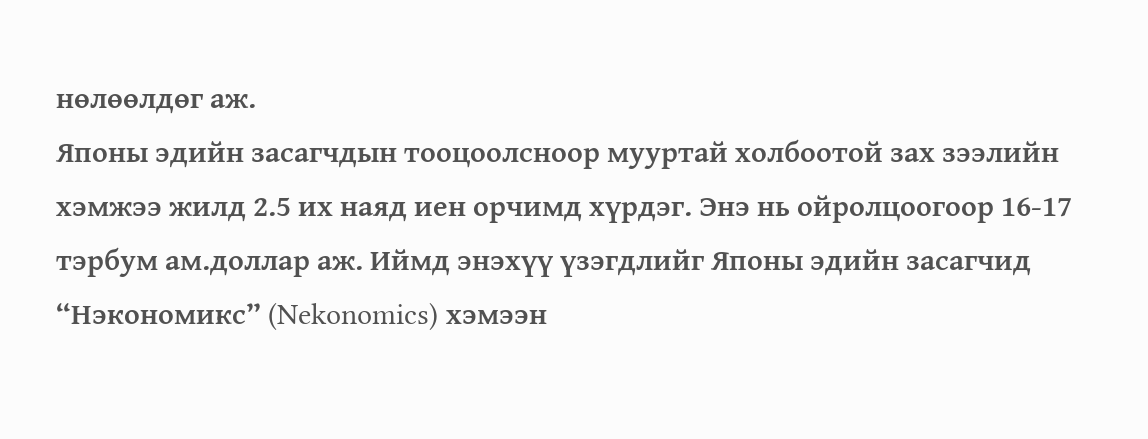нөлөөлдөг аж.
Японы эдийн засагчдын тооцоолсноор мууртай холбоотой зах зээлийн хэмжээ жилд 2.5 их наяд иен орчимд хүрдэг. Энэ нь ойролцоогоор 16-17 тэрбум ам.доллар аж. Иймд энэхүү үзэгдлийг Японы эдийн засагчид “Нэкономикс” (Nekonomics) хэмээн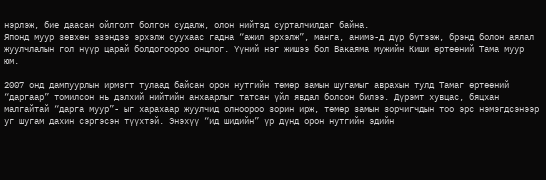нэрлэж, бие даасан ойлголт болгон судалж, олон нийтэд сурталчилдаг байна.
Японд муур зөвхөн эзэндээ эрхэлж суухаас гадна “ажил эрхэлж”, манга, анимэ-д дүр бүтээж, брэнд болон аялал жуулчлалын гол нүүр царай болдогоороо онцлог. Үүний нэг жишээ бол Вакаяма мужийн Киши өртөөний Тама муур юм.

2007 онд дампуурлын ирмэгт тулаад байсан орон нутгийн төмөр замын шугамыг аврахын тулд Тамаг өртөөний “даргаар” томилсон нь дэлхий нийтийн анхаарлыг татсан үйл явдал болсон билээ. Дүрэмт хувцас, бяцхан малгайтай “дарга муур”- ыг харахаар жуулчид олноороо зорин ирж, төмөр замын зорчигчдын тоо эрс нэмэгдсэнээр уг шугам дахин сэргэсэн түүхтэй. Энэхүү “ид шидийн” үр дүнд орон нутгийн эдийн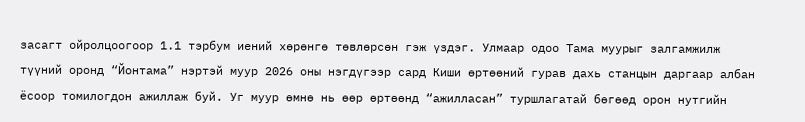засагт ойролцоогоор 1.1 тэрбум иений хөрөнгө төвлөрсөн гэж үздэг. Улмаар одоо Тама муурыг залгамжилж түүний оронд “Йонтама” нэртэй муур 2026 оны нэгдүгээр сард Киши өртөөний гурав дахь станцын даргаар албан ёсоор томилогдон ажиллаж буй. Уг муур өмнө нь өөр өртөөнд “ажилласан” туршлагатай бөгөөд орон нутгийн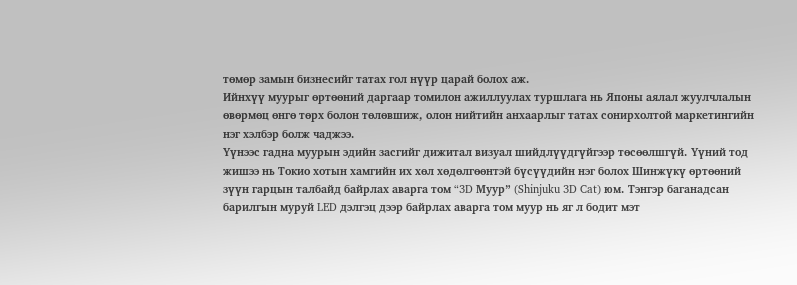төмөр замын бизнесийг татах гол нүүр царай болох аж.
Ийнхүү муурыг өртөөний даргаар томилон ажиллуулах туршлага нь Японы аялал жуулчлалын өвөрмөц өнгө төрх болон төлөвшиж, олон нийтийн анхаарлыг татах сонирхолтой маркетингийн нэг хэлбэр болж чаджээ.
Үүнээс гадна муурын эдийн засгийг дижитал визуал шийдлүүдгүйгээр төсөөлшгүй. Үүний тод жишээ нь Токио хотын хамгийн их хөл хөдөлгөөнтэй бүсүүдийн нэг болох Шинжүкү өртөөний зүүн гарцын талбайд байрлах аварга том “3D Муур” (Shinjuku 3D Cat) юм. Тэнгэр баганадсан барилгын муруй LED дэлгэц дээр байрлах аварга том муур нь яг л бодит мэт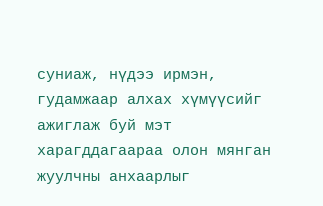суниаж, нүдээ ирмэн, гудамжаар алхах хүмүүсийг ажиглаж буй мэт харагддагаараа олон мянган жуулчны анхаарлыг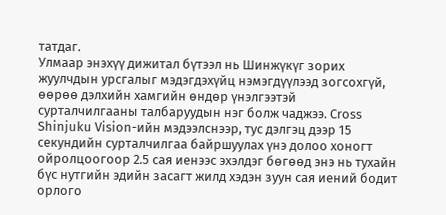татдаг.
Улмаар энэхүү дижитал бүтээл нь Шинжүкүг зорих жуулчдын урсгалыг мэдэгдэхүйц нэмэгдүүлээд зогсохгүй, өөрөө дэлхийн хамгийн өндөр үнэлгээтэй сурталчилгааны талбаруудын нэг болж чаджээ. Cross Shinjuku Vision-ийн мэдээлснээр, тус дэлгэц дээр 15 секундийн сурталчилгаа байршуулах үнэ долоо хоногт ойролцоогоор 2.5 сая иенээс эхэлдэг бөгөөд энэ нь тухайн бүс нутгийн эдийн засагт жилд хэдэн зуун сая иений бодит орлого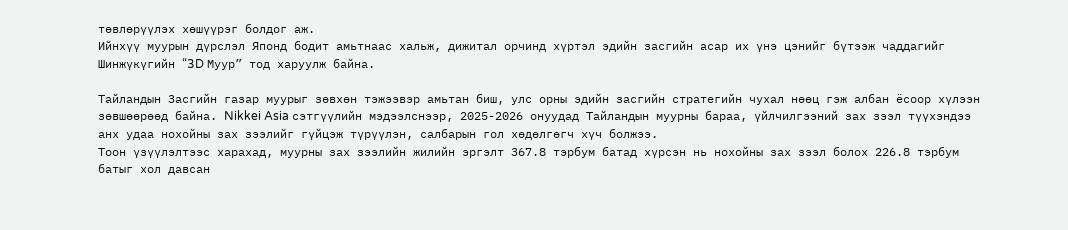төвлөрүүлэх хөшүүрэг болдог аж.
Ийнхүү муурын дүрслэл Японд бодит амьтнаас хальж, дижитал орчинд хүртэл эдийн засгийн асар их үнэ цэнийг бүтээж чаддагийг Шинжүкүгийн “3D Муур” тод харуулж байна.

Тайландын Засгийн газар муурыг зөвхөн тэжээвэр амьтан биш, улс орны эдийн засгийн стратегийн чухал нөөц гэж албан ёсоор хүлээн зөвшөөрөөд байна. Nikkei Asia сэтгүүлийн мэдээлснээр, 2025-2026 онуудад Тайландын муурны бараа, үйлчилгээний зах зээл түүхэндээ анх удаа нохойны зах зээлийг гүйцэж түрүүлэн, салбарын гол хөдөлгөгч хүч болжээ.
Тоон үзүүлэлтээс харахад, муурны зах зээлийн жилийн эргэлт 367.8 тэрбум батад хүрсэн нь нохойны зах зээл болох 226.8 тэрбум батыг хол давсан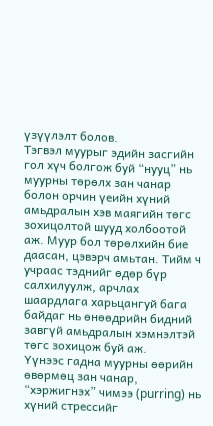үзүүлэлт болов.
Тэгвэл муурыг эдийн засгийн гол хүч болгож буй “нууц” нь муурны төрөлх зан чанар болон орчин үеийн хүний амьдралын хэв маягийн төгс зохицолтой шууд холбоотой аж. Муур бол төрөлхийн бие даасан, цэвэрч амьтан. Тийм ч учраас тэднийг өдөр бүр салхилуулж, арчлах шаардлага харьцангуй бага байдаг нь өнөөдрийн бидний завгүй амьдралын хэмнэлтэй төгс зохицож буй аж.
Үүнээс гадна муурны өөрийн өвөрмөц зан чанар, “хэржигнэх” чимээ (purring) нь хүний стрессийг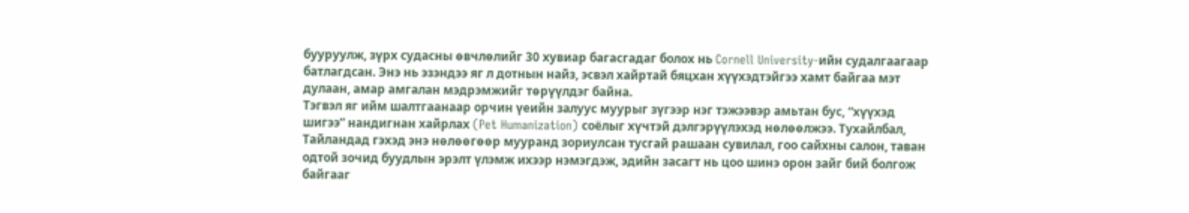бууруулж, зүрх судасны өвчлөлийг 30 хувиар багасгадаг болох нь Cornell University-ийн судалгаагаар батлагдсан. Энэ нь эзэндээ яг л дотнын найз, эсвэл хайртай бяцхан хүүхэдтэйгээ хамт байгаа мэт дулаан, амар амгалан мэдрэмжийг төрүүлдэг байна.
Тэгвэл яг ийм шалтгаанаар орчин үеийн залуус муурыг зүгээр нэг тэжээвэр амьтан бус, “хүүхэд шигээ” нандигнан хайрлах (Pet Humanization) соёлыг хүчтэй дэлгэрүүлэхэд нөлөөлжээ. Тухайлбал, Тайландад гэхэд энэ нөлөөгөөр мууранд зориулсан тусгай рашаан сувилал, гоо сайхны салон, таван одтой зочид буудлын эрэлт үлэмж ихээр нэмэгдэж, эдийн засагт нь цоо шинэ орон зайг бий болгож байгааг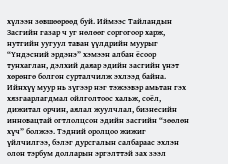хүлээн зөвшөөрөөд буй. Иймээс Тайландын Засгийн газар ч уг нөлөөг соргогоор харж, нутгийн уугуул таван үүлдрийн муурыг “Үндэсний эрдэнэ” хэмээн албан ёсоор тунхаглан, дэлхий даяар эдийн засгийн үнэт хөрөнгө болгон сурталчилж эхлээд байна.
Ийнхүү муур нь зүгээр нэг тэжээвэр амьтан гэх хязгаарлагдмал ойлголтоос хальж, соёл, дижитал орчин, аялал жуулчлал, бизнесийн инновацтай огтлолцсон эдийн засгийн “зөөлөн хүч” болжээ. Тэдний оролцоо жижиг үйлчилгээ, бэлэг дурсгалын салбараас эхлэн олон тэрбум долларын эргэлттэй зах зээл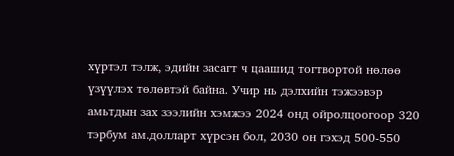хүртэл тэлж, эдийн засагт ч цаашид тогтвортой нөлөө үзүүлэх төлөвтэй байна. Учир нь дэлхийн тэжээвэр амьтдын зах зээлийн хэмжээ 2024 онд ойролцоогоор 320 тэрбум ам.долларт хүрсэн бол, 2030 он гэхэд 500-550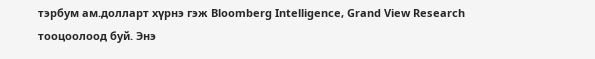тэрбум ам.долларт хүрнэ гэж Bloomberg Intelligence, Grand View Research тооцоолоод буй. Энэ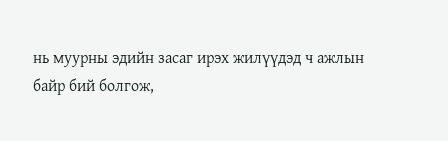нь муурны эдийн засаг ирэх жилүүдэд ч ажлын байр бий болгож,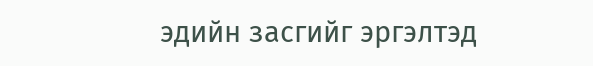эдийн засгийг эргэлтэд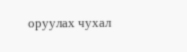оруулах чухал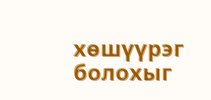хөшүүрэг болохыг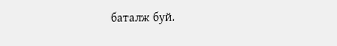баталж буй.